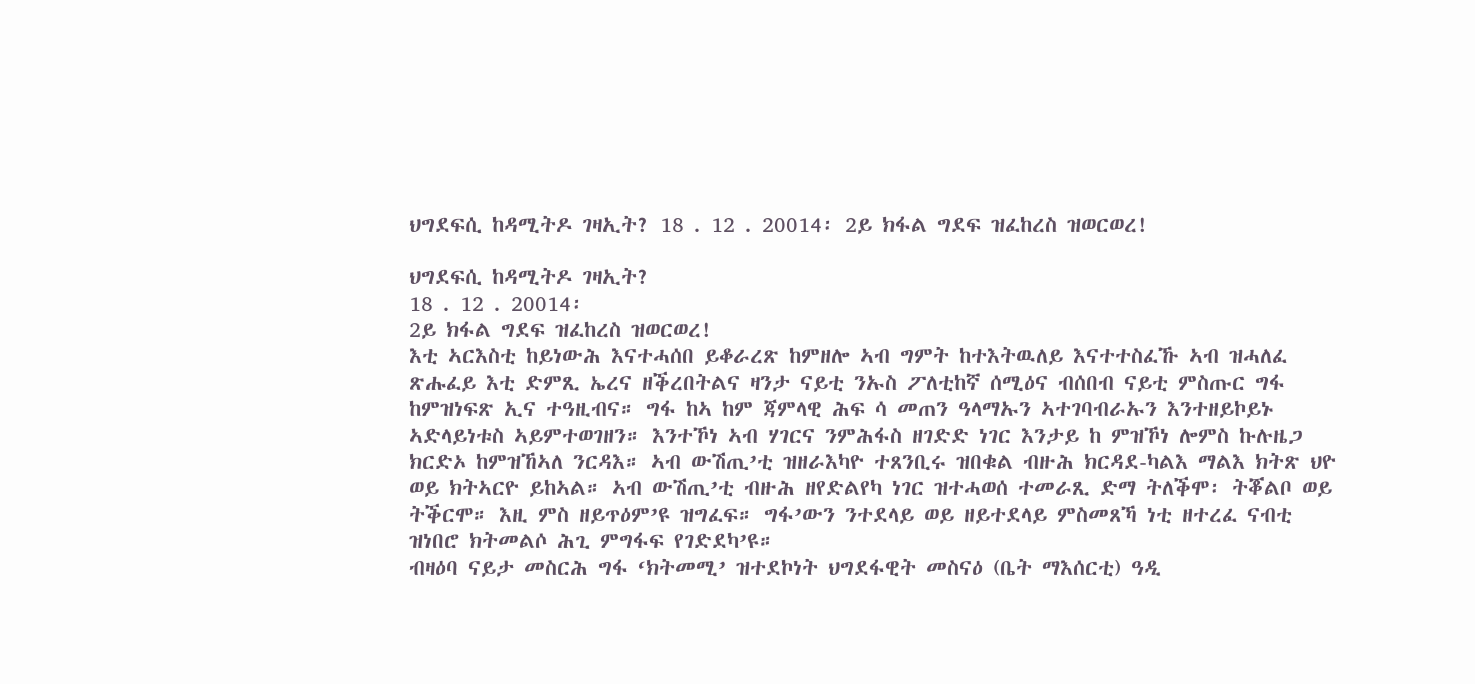ህግደፍሲ ከዳሚትዶ ገዛኢት? 18 . 12 . 20014፡ 2ይ ክፋል ግደፍ ዝፈከረስ ዝወርወረ!

ህግደፍሲ ከዳሚትዶ ገዛኢት?
18 . 12 . 20014፡
2ይ ክፋል ግደፍ ዝፈከረስ ዝወርወረ!
እቲ ኣርእስቲ ከይነውሕ እናተሓሰበ ይቆራረጽ ከምዘሎ ኣብ ግምት ከተእትዉለይ እናተተስፈኹ ኣብ ዝሓለፈ
ጽሑፈይ እቲ ድምጺ ኤረና ዘቕረበትልና ዛንታ ናይቲ ንኡስ ፖለቲከኛ ሰሚዕና ብሰበብ ናይቲ ምስጡር ግፋ
ከምዝነፍጽ ኢና ተዓዚብና። ግፋ ከኣ ከም ጃምላዊ ሕፍ ሳ መጠን ዓላማኡን ኣተገባብራኡን እንተዘይኮይኑ
ኣድላይነቱስ ኣይምተወገዘን። እንተኾነ ኣብ ሃገርና ንምሕፋስ ዘገድድ ነገር እንታይ ከ ምዝኾነ ሎምስ ኩሉዜጋ
ክርድኦ ከምዝኸኣለ ንርዳእ። ኣብ ውሽጢ’ቲ ዝዘራእካዮ ተጸንቢሩ ዝበቁል ብዙሕ ክርዳደ-ካልእ ማልእ ክትጽ ህዮ
ወይ ክትኣርዮ ይከኣል። ኣብ ውሽጢ’ቲ ብዙሕ ዘየድልየካ ነገር ዝተሓወሰ ተመራጺ ድማ ትለቕሞ፡ ትቖልቦ ወይ
ትቕርሞ። እዚ ምስ ዘይጥዕም’ዩ ዝግፈፍ። ግፋ’ውን ንተደላይ ወይ ዘይተደላይ ምስመጸኻ ነቲ ዘተረፈ ናብቲ
ዝነበሮ ክትመልሶ ሕጊ ምግፋፍ የገድደካ’ዩ።
ብዛዕባ ናይታ መስርሕ ግፋ ‘ክትመሚ’ ዝተደኮነት ህግደፋዊት መስናዕ (ቤት ማእሰርቲ) ዓዲ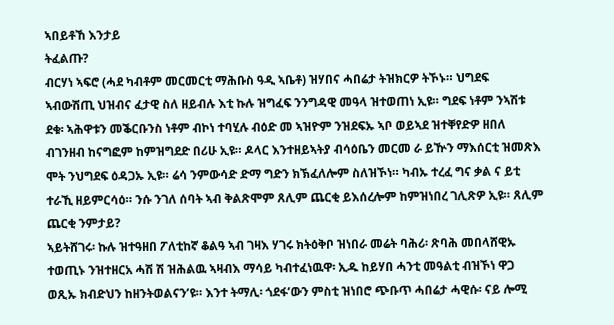ኣበይቶኸ እንታይ
ትፈልጡ?
ብርሃነ ኣፍሮ (ሓደ ካብቶም መርመርቲ ማሕቡስ ዓዲ ኣቤቶ) ዝሃበና ሓበሬታ ትዝክርዎ ትኾኑ። ህግደፍ
ኣብውሽጢ ህዝብና ፈታዊ ስለ ዘይብሉ እቲ ኩሉ ዝግፈፍ ንንግዳዊ መዓላ ዝተወጠነ ኢዩ። ግደፍ ነቶም ንኣሽቱ
ደቁ፡ ኣሕዋቱን መቕርቡንስ ነቶም ብኮነ ተባሂሉ ብዕድ መ ኣዝዮም ንዝደፍኡ ኣቦ ወይኣደ ዝተቐየድዎ ዘበለ
ብገንዘብ ከናግፎም ከምዝግደድ በሪሁ ኢዩ። ዶላር እንተዘይኣትያ ብሳዕቤን መርመ ራ ይዅን ማእሰርቲ ዝመጽእ
ሞት ንህግደፍ ዕዳጋኡ ኢዩ። ሬሳ ንምውሳድ ድማ ግድን ክኽፈለሎም ስለዝኾነ። ካብኡ ተረፈ ግና ቃል ና ይቲ
ተራኺ ዘይምርሳዕ። ንሱ ንገለ ሰባት ኣብ ቅልጽሞም ጸሊም ጨርቂ ይእሰረሎም ከምዝነበረ ገሊጽዎ ኢዩ። ጸሊም
ጨርቂ ንምታይ?
ኣይትሸገሩ፡ ኩሉ ዝተዓዘበ ፖለቲከኛ ቆልዓ ኣብ ገዛእ ሃገሩ ክትዕቅቦ ዝነበራ መሬት ባሕሪ፡ ጽባሕ መበላሸዊኡ
ተወጢኑ ንዝተዘርአ ሓሽ ሽ ዝሕልዉ ኣዛብእ ማሳይ ካብተፈነዉዋ፡ ኢዱ ከይሃበ ሓንቲ መዓልቲ ብዝኾነ ዋጋ
ወጺኡ ክብድህን ከዘንትወልናን’ዩ። እንተ ትማሊ፡ ጎደፋ’ውን ምስቲ ዝነበሮ ጭቡጥ ሓበሬታ ሓዊሱ፡ ናይ ሎሚ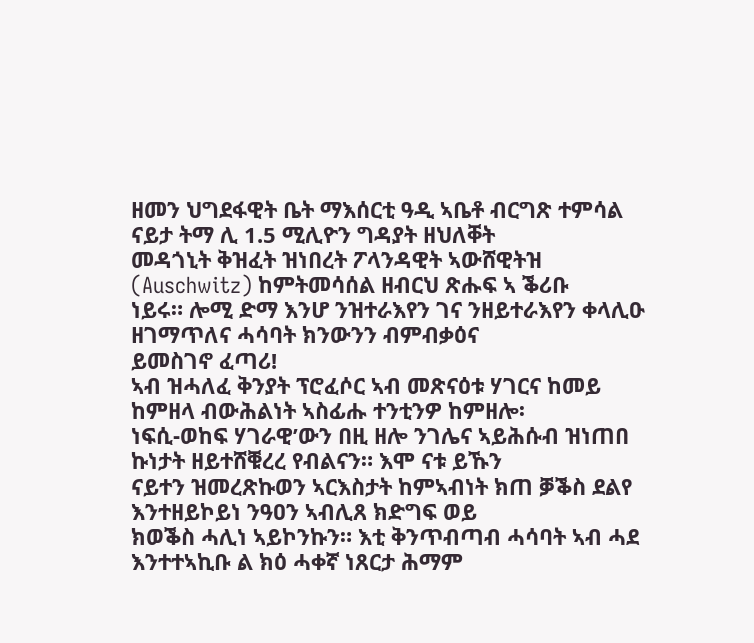ዘመን ህግደፋዊት ቤት ማእሰርቲ ዓዲ ኣቤቶ ብርግጽ ተምሳል ናይታ ትማ ሊ 1.5 ሚሊዮን ግዳያት ዘህለቐት
መዳጎኒት ቅዝፈት ዝነበረት ፖላንዳዊት ኣውሸዊትዝ (Auschwitz) ከምትመሳሰል ዘብርህ ጽሑፍ ኣ ቕሪቡ
ነይሩ። ሎሚ ድማ እንሆ ንዝተራእየን ገና ንዘይተራእየን ቀላሊዑ ዘገማጥለና ሓሳባት ክንውንን ብምብቃዕና
ይመስገኖ ፈጣሪ!
ኣብ ዝሓለፈ ቅንያት ፕሮፈሶር ኣብ መጽናዕቱ ሃገርና ከመይ ከምዘላ ብውሕልነት ኣስፊሑ ተንቲንዎ ከምዘሎ፡
ነፍሲ-ወከፍ ሃገራዊ’ውን በዚ ዘሎ ንገሌና ኣይሕሱብ ዝነጠበ ኩነታት ዘይተሸቑረረ የብልናን። እሞ ናቱ ይኹን
ናይተን ዝመረጽኩወን ኣርእስታት ከምኣብነት ክጠ ቓቕስ ደልየ እንተዘይኮይነ ንዓዐን ኣብሊጸ ክድግፍ ወይ
ክወቕስ ሓሊነ ኣይኮንኩን። እቲ ቅንጥብጣብ ሓሳባት ኣብ ሓደ እንተተኣኪቡ ል ክዕ ሓቀኛ ነጸርታ ሕማም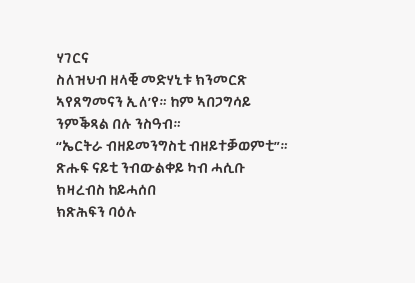ሃገርና
ስለዝህብ ዘላቒ መድሃኒቱ ክንመርጽ ኣየጸግመናን ኢለ’የ። ከም ኣበጋግሳይ ንምቕጻል በሉ ንስዓብ።
“ኤርትራ ብዘይመንግስቲ ብዘይተቓወምቲ”። ጽሑፍ ናይቲ ንብውልቀይ ካብ ሓሲቡ ክዛረብስ ከይሓሰበ
ክጽሕፍን ባዕሉ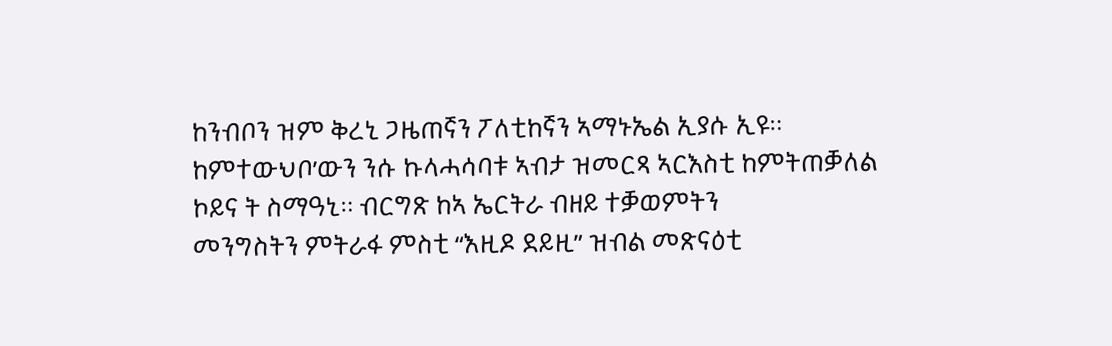ከንብቦን ዝም ቅረኒ ጋዜጠኛን ፖለቲከኛን ኣማኑኤል ኢያሱ ኢዩ። ከምተውህቦ’ውን ንሱ ኩላሓሳባቱ ኣብታ ዝመርጻ ኣርእስቲ ከምትጠቓለል ኮይና ት ስማዓኒ። ብርግጽ ከኣ ኤርትራ ብዘይ ተቓወምትን
መንግስትን ምትራፋ ምስቲ “እዚዶ ደይዚ” ዝብል መጽናዕቲ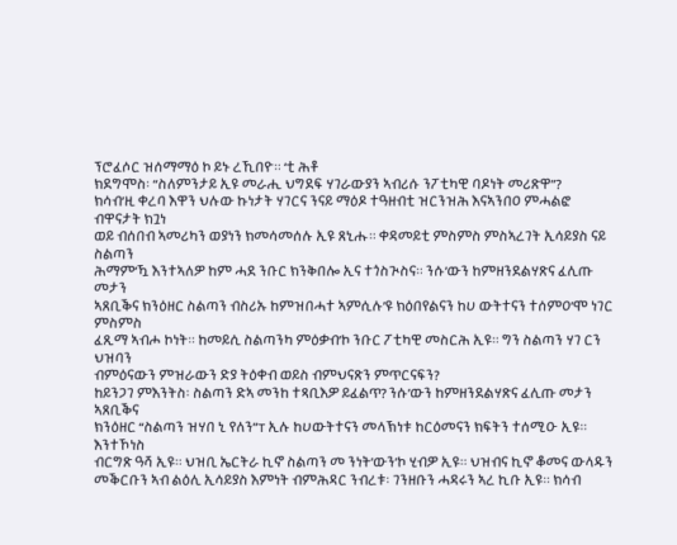ፕሮፈሶር ዝሰማማዕ ኮ ይኑ ረኺበዮ። ‘ቲ ሕቶ
ክደግሞስ፡ “ስለምንታይ ኢዩ መራሒ ህግደፍ ሃገራውያን ኣብሪሱ ንፖቲካዊ ባዶነት መሪጽዋ”?
ክሳብ’ዚ ቀረባ እዋን ህሉው ኩነታት ሃገርና ንናይ ማዕዶ ተዓዘብቲ ዝርንዝሕ እናኣንበዐ ምሓልፎ ብዋናታት ክጓነ
ወይ ብሰበብ ኣመሪካን ወያነን ክመሳመሰሉ ኢዩ ጸኒሑ። ቀዳመይቲ ምስምስ ምስኣረገት ኢሳይያስ ናይ ስልጣን
ሕማም’ዃ እንተኣለዎ ከም ሓደ ንቡር ክንቅበሎ ኢና ተጎስጒስና። ንሱ’ውን ከምዘንደልሃጽና ፈሊጡ መታን
ኣጸቢቕና ክንዕዘር ስልጣን ብስሪኡ ከምዝበሓተ ኣምሲሉ’ዩ ክዕበየልናን ከሀ ውትተናን ተሰምዐ’ሞ ነገር ምስምስ
ፈጺማ ኣብሖ ኮነት። ከመይሲ ስልጣንካ ምዕቃብ’ኮ ንቡር ፖቲካዊ መስርሕ ኢዩ። ግን ስልጣን ሃገ ርን ህዝባን
ብምዕናውን ምዝራውን ድያ ትዕቀብ ወይስ ብምህናጽን ምጥርናፍን?
ከይንጋገ ምእንትስ፡ ስልጣን ድኣ መንከ ተጻቢእዎ ይፈልጥ? ንሱ’ውን ከምዘንደልሃጽና ፈሊጡ መታን ኣጸቢቕና
ክንዕዘር “ስልጣን ዝሃበ ኒ የለን”T ኢሉ ከሀውትተናን መላኽነቱ ከርዕመናን ክፍትን ተሰሚዑ ኢዩ። እንተኾነስ
ብርግጽ ዓሻ ኢዩ። ህዝቢ ኤርትራ ኪኖ ስልጣን መ ንነት’ውን’ኮ ሂብዎ ኢዩ። ህዝብና ኪኖ ቆመና ውላዱን
መቕርቡን ኣብ ልዕሊ ኢሳይያስ እምነት ብምሕዳር ንብረቱ፡ ገንዘቡን ሓዳሩን ኣረ ኪቡ ኢዩ። ክሳብ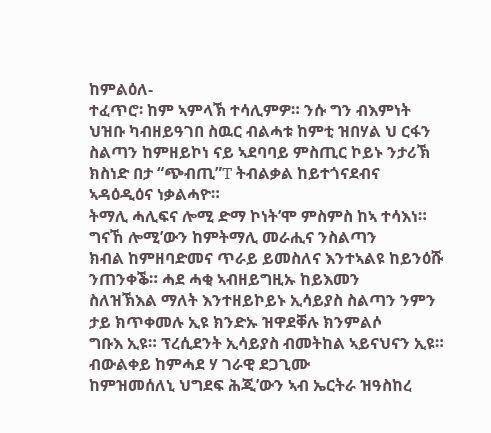ከምልዕለ-
ተፈጥሮ፡ ከም ኣምላኽ ተሳሊምዎ። ንሱ ግን ብእምነት ህዝቡ ካብዘይዓገበ ስዉር ብልሓቱ ከምቲ ዝበሃል ህ ርፋን
ስልጣን ከምዘይኮነ ናይ ኣደባባይ ምስጢር ኮይኑ ንታሪኽ ክስነድ በታ “ጭብጢ”T ትብልቃል ከይተጎናደብና
ኣዳዕዲዕና ነቃልሓዮ።
ትማሊ ሓሊፍና ሎሚ ድማ ኮነት’ሞ ምስምስ ከኣ ተሳእነ። ግናኸ ሎሚ’ውን ከምትማሊ መራሒና ንስልጣን
ክብል ከምዘባድመና ጥራይ ይመስለና እንተኣልዩ ከይንዕሹ ንጠንቀቕ። ሓደ ሓቂ ኣብዘይግዚኡ ከይእመን
ስለዝኽእል ማለት እንተዘይኮይኑ ኢሳይያስ ስልጣን ንምን ታይ ክጥቀመሉ ኢዩ ክንድኡ ዝዋደቐሉ ክንምልሶ
ግቡእ ኢዩ። ፕረሲደንት ኢሳይያስ ብመትከል ኣይናህናን ኢዩ። ብውልቀይ ከምሓደ ሃ ገራዊ ደጋጊሙ
ከምዝመሰለኒ ህግደፍ ሕጂ’ውን ኣብ ኤርትራ ዝዓስከረ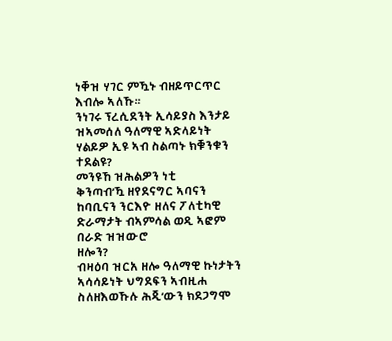ነቐዝ ሃገር ምዃኑ ብዘይጥርጥር እብሎ ኣለኹ።
ንነገሩ ፕረሲደንት ኢሳይያስ እንታይ ዝኣመሰለ ዓለማዊ ኣድላይነት ሃልይዎ ኢዩ ኣብ ስልጣኑ ክቑንቁን ተደልዩ?
መንዩኸ ዝሕልዎን ነቲ
ቅንጣብ’ዃ ዘየደናግር ኣባናን ከባቢናን ንርእዮ ዘለና ፖለቲካዊ ድራማታት ብኣምሳል ወዲ ኣፎም በራድ ዝዝውሮ
ዘሎን?
ብዛዕባ ዝርአ ዘሎ ዓለማዊ ኩነታትን ኣሳሳይነት ህግደፍን ኣብዚሐ ስለዘእወኹሉ ሕጂ’ውን ክደጋግሞ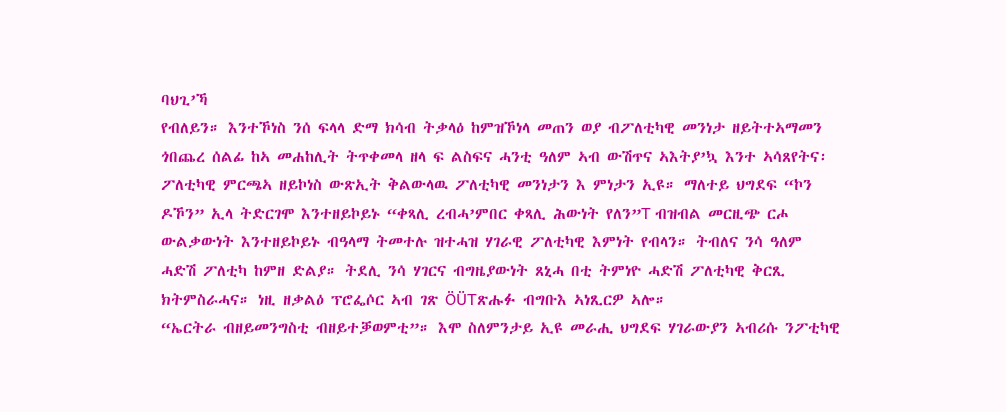ባህጊ’ኻ
የብለይን። እንተኾነስ ንሰ ፍላላ ድማ ክሳብ ትቃላዕ ከምዝኾነላ መጠን ወያ ብፖለቲካዊ መንነታ ዘይትተኣማመን
ጎበጨረ ሰልፊ ከኣ መሐከሊት ትጥቀመላ ዘላ ፍ ልስፍና ሓንቲ ዓለም ኣብ ውሽጥና ኣእትያ’ኳ እንተ ኣሳጸየትና፡
ፖለቲካዊ ምርጫኣ ዘይኮነስ ውጽኢት ቅልውላዉ ፖለቲካዊ መንነታን እ ምነታን ኢዩ። ማለተይ ህግደፍ “ኮን
ዶኾን” ኢላ ትድርገሞ እንተዘይኮይኑ “ቀጻሊ ረብሓ’ምበር ቀጻሊ ሕውነት የለን”T ብዝብል መርዚጭ ርሖ
ውልቃውነት እንተዘይኮይኑ ብዓላማ ትመተሉ ዝተሓዝ ሃገራዊ ፖለቲካዊ እምነት የብላን። ትብለና ንሳ ዓለም
ሓድሽ ፖለቲካ ከምዘ ድልያ። ትደሊ ንሳ ሃገርና ብግዜያውነት ጸኒሓ በቲ ትምነዮ ሓድሽ ፖለቲካዊ ቅርጺ
ክትምስራሓና። ነዚ ዘቃልዕ ፕሮፌሶር ኣብ ገጽ ÖÜTጽሑፉ ብግቡእ ኣነጺርዎ ኣሎ።
“ኤርትራ ብዘይመንግስቲ ብዘይተቓወምቲ”። እሞ ስለምንታይ ኢዩ መራሒ ህግደፍ ሃገራውያን ኣብሪሱ ንፖቲካዊ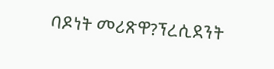ባዶነት መሪጽዋ?ፕረሲደንት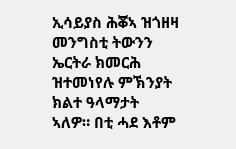ኢሳይያስ ሕቖኣ ዝጎዘዛ መንግስቲ ትውንን ኤርትራ ክመርሕ ዝተመነየሉ ምኽንያት ክልተ ዓላማታት
ኣለዎ። በቲ ሓደ እቶም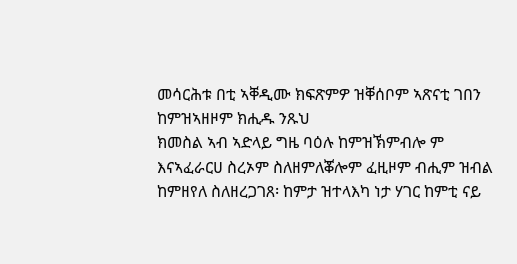መሳርሕቱ በቲ ኣቐዲሙ ክፍጽምዎ ዝቐሰቦም ኣጽናቲ ገበን ከምዝኣዘዞም ክሒዱ ንጹህ
ክመስል ኣብ ኣድላይ ግዜ ባዕሉ ከምዝኽምብሎ ም እናኣፈራርሀ ስረኦም ስለዘምለቖሎም ፈዚዞም ብሒም ዝብል
ከምዘየለ ስለዘረጋገጸ፡ ከምታ ዝተላእካ ነታ ሃገር ከምቲ ናይ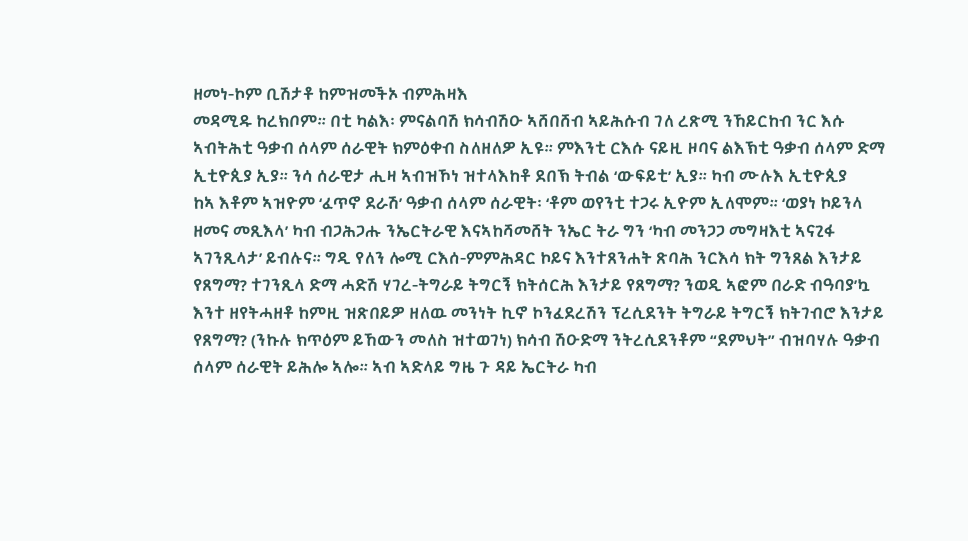ዘመነ-ኮም ቢሽታቶ ከምዝመችኦ ብምሕዛእ
መዳሚዱ ከረክቦም። በቲ ካልእ፡ ምናልባሽ ክሳብሽዑ ኣሸበሸብ ኣይሕሱብ ገለ ረጽሚ ንኸይርከብ ንር እሱ
ኣብትሕቲ ዓቃብ ሰላም ሰራዊት ክምዕቀብ ስለዘለዎ ኢዩ። ምእንቲ ርእሱ ናይዚ ዞባና ልእኽቲ ዓቃብ ሰላም ድማ
ኢቲዮጲያ ኢያ። ንሳ ሰራዊታ ሒዛ ኣብዝኾነ ዝተላእከቶ ደበኽ ትብል ‘ውፍይቲ’ ኢያ። ካብ ሙሉእ ኢቲዮጲያ
ከኣ እቶም ኣዝዮም ‘ፈጥኖ ደራሽ’ ዓቃብ ሰላም ሰራዊት፡ ‘ቶም ወየንቲ ተጋሩ ኢዮም ኢለሞም። ‘ወያነ ኮይንላ
ዘመና መጺእላ’ ካብ ብጋሕጋሑ ንኤርትራዊ እናኣከሻመሸት ንኤር ትራ ግን ‘ካብ መንጋጋ መግዛእቲ ኣናጊፋ
ኣገንጺላታ’ ይብሉና። ግዲ የለን ሎሚ ርእሰ-ምምሕዳር ኮይና እንተጸንሐት ጽባሕ ንርእሳ ክት ግንጸል እንታይ
የጸግማ? ተገንጺላ ድማ ሓድሽ ሃገረ-ትግራይ ትግርኝ ክትሰርሕ እንታይ የጸግማ? ንወዲ ኣፎም በራድ ብዓባያ’ኳ
እንተ ዘየትሓዘቶ ከምዚ ዝጽበይዎ ዘለዉ መንነት ኪኖ ኮንፈደረሽን ፕረሲደንት ትግራይ ትግርኝ ክትገብሮ እንታይ
የጸግማ? (ንኩሉ ክጥዕም ይኸውን መለስ ዝተወገነ) ክሳብ ሽዑድማ ንትረሲደንቶም “ደምህት” ብዝባሃሉ ዓቃብ
ሰላም ሰራዊት ይሕሎ ኣሎ። ኣብ ኣድላይ ግዜ ጉ ዳይ ኤርትራ ካብ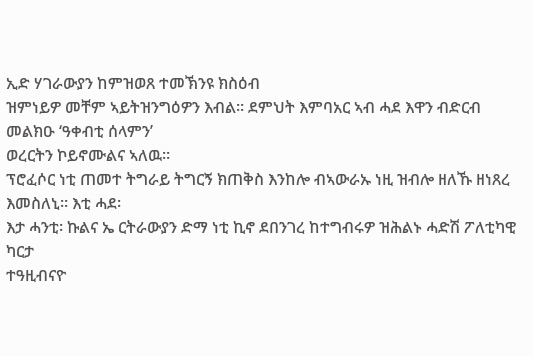ኢድ ሃገራውያን ከምዝወጸ ተመኽንዩ ክስዕብ
ዝምነይዎ መቸም ኣይትዝንግዕዎን እብል። ደምህት እምባአር ኣብ ሓደ እዋን ብድርብ መልክዑ ‘ዓቀብቲ ሰላምን’
ወረርትን ኮይኖሙልና ኣለዉ።
ፕሮፈሶር ነቲ ጠመተ ትግራይ ትግርኝ ክጠቅስ እንከሎ ብኣውራኡ ነዚ ዝብሎ ዘለኹ ዘነጸረ እመስለኒ። እቲ ሓደ፡
እታ ሓንቲ፡ ኩልና ኤ ርትራውያን ድማ ነቲ ኪኖ ደበንገረ ከተግብሩዎ ዝሕልኑ ሓድሽ ፖለቲካዊ ካርታ
ተዓዚብናዮ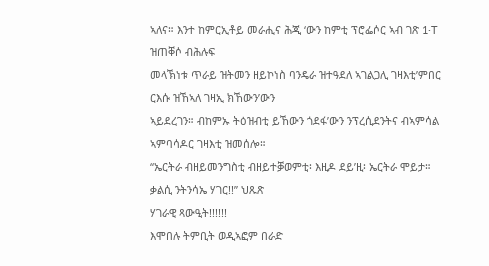ኣለና። እንተ ከምርኢቶይ መራሒና ሕጂ ‘ውን ከምቲ ፕሮፌሶር ኣብ ገጽ 1·T ዝጠቐሶ ብሕሉፍ
መላኽነቱ ጥራይ ዝትመን ዘይኮነስ ባንዴራ ዝተዓደለ ኣገልጋሊ ገዛእቲ’ምበር ርእሱ ዝኸኣለ ገዛኢ ክኸውን’ውን
ኣይደረገን። ብከምኡ ትዕዝብቲ ይኸውን ጎደፋ’ውን ንፕረሲደንትና ብኣምሳል ኣምባሳዶር ገዛእቲ ዝመሰሎ።
“ኤርትራ ብዘይመንግስቲ ብዘይተቓወምቲ፡ እዚዶ ደይ’ዚ፡ ኤርትራ ሞይታ። ቃልሲ ንትንሳኤ ሃገር!!” ህጹጽ
ሃገራዊ ጻውዒት!!!!!!
እሞበሉ ትምቢት ወዲኣፎም በራድ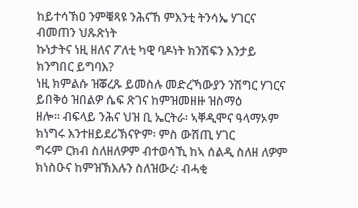ከይተሳኽዐ ንምቑጻዩ ንሕናኸ ምእንቲ ትንሳኤ ሃገርና ብመጠን ህጹጽነት
ኩነታትና ነዚ ዘለና ፖለቲ ካዊ ባዶነት ክንሽፍን እንታይ ክንግበር ይግባእ?
ነዚ ክምልሱ ዝቖረጹ ይመስሉ መድረኻውያን ንሽግር ሃገርና ይበቅዕ ዝበልዎ ሴፍ ጽገና ከምዝመዘዙ ዝስማዕ
ዘሎ። ብፍላይ ንሕና ህዝ ቢ ኤርትራ፡ ኣቐዲሞና ዓላማኦም ክነግሩ እንተዘይደሪኽናዮም፡ ምስ ውሽጢ ሃገር
ግሩም ርክብ ስለዘለዎም ብተወሳኺ ከኣ ሰልዲ ስለዘ ለዎም ክነስዑና ከምዝኽእሉን ስለዝውረ፡ ብሓቂ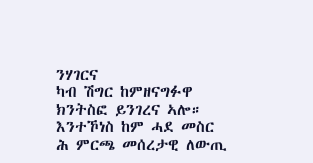ንሃገርና
ካብ ሽግር ከምዘናግፉዋ ክንትስፎ ይንገረና ኣሎ። እንተኾነስ ከም ሓደ መስር ሕ ምርጫ መሰረታዊ ለውጢ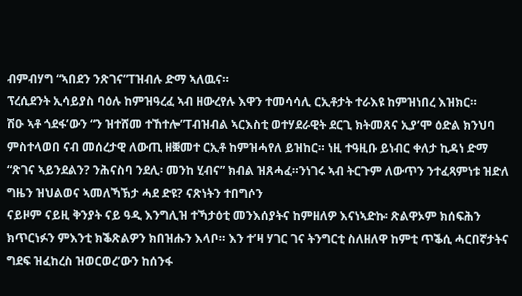ብምብሃግ “ኣበደን ንጽገና”Tዝብሉ ድማ ኣለዉና።
ፕረሲደንት ኢሳይያስ ባዕሉ ከምዝዓረፈ ኣብ ዘውረየሉ እዋን ተመሳሳሊ ርኢቶታት ተራእዩ ከምዝነበረ እዝክር።
ሽዑ ኣቶ ጎደፋ’ውን “ን ዝተሸመ ተኸተሎ”Tብዝብል ኣርእስቲ ወተሃደራዊት ደርጊ ክትመጸና ኢያ’ሞ ዕድል ክንህባ
ምስተላወበ ናብ መሰረታዊ ለውጢ ዘቛመተ ርኢቶ ከምዝሓየለ ይዝከር። ነዚ ተዓዚቡ ይነብር ቀለታ ኪዳነ ድማ
“ጽገና ኣይንደልን? ንሕናስባ ንደሊ፡ መንከ ሂብና” ክብል ዝጸሓፈ።ንነገሩ ኣብ ትርጉም ለውጥን ንተፈጻምነቱ ዝድለ ግዜን ዝህልወና ኣመለኻኽታ ሓደ ድዩ? ናጽነትን ተበግሶን
ናይዞም ናይዚ ቅንያት ናይ ዓዲ እንግሊዝ ተኻታዕቲ መንእሰያትና ከምዘለዎ እናነኣድኩ፡ ጽልዋኦም ክሰፍሕን
ክጥርነፉን ምእንቲ ክቕጽልዎን ክበዝሑን እላቦ። እን ተ’ዛ ሃገር ገና ትንግርቲ ስለዘለዋ ከምቲ ጥቕሲ ሓርበኛታትና
ግደፍ ዝፈከረስ ዝወርወረ’ውን ከሰንፋ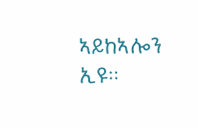ኣይከኣሎን ኢዩ።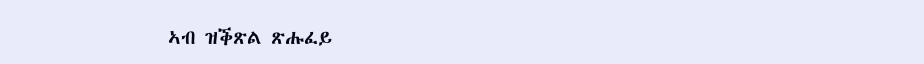ኣብ ዝቕጽል ጽሑፈይ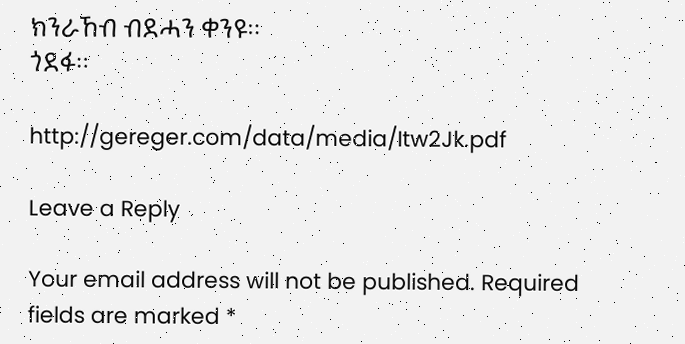ክንራኸብ ብደሓን ቀንዩ።
ጎደፋ።

http://gereger.com/data/media/Itw2Jk.pdf

Leave a Reply

Your email address will not be published. Required fields are marked *